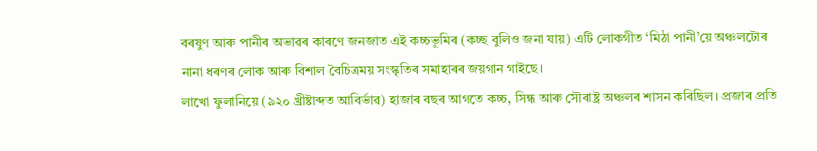বৰষুণ আৰু পানীৰ অভাৱৰ কাৰণে জনজাত এই কচ্চভূমিৰ (কচ্ছ বুলিও জনা যায়) এটি লোকগীত ‘মিঠা পানী’য়ে অঞ্চলটোৰ নানা ধৰণৰ লোক আৰু বিশাল বৈচিত্ৰময় সংস্কৃতিৰ সমাহাৰৰ জয়গান গাইছে।
লাখো ফুলানিয়ে (৯২০ খ্ৰীষ্টাব্দত আবিৰ্ভাৱ) হাজাৰ বছৰ আগতে কচ্চ, সিন্ধ আৰু সৌৰাষ্ট্ৰ অঞ্চলৰ শাসন কৰিছিল। প্ৰজাৰ প্ৰতি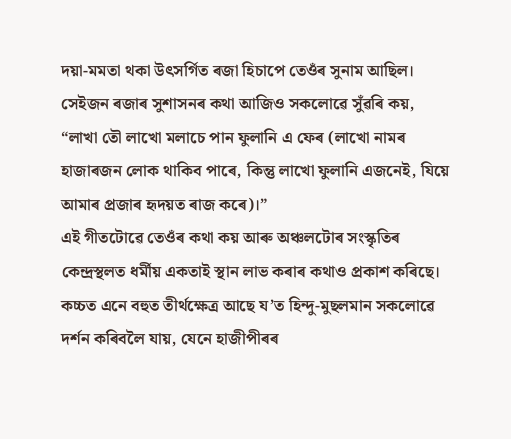দয়া-মমতা থকা উৎসৰ্গিত ৰজা হিচাপে তেওঁৰ সুনাম আছিল। সেইজন ৰজাৰ সুশাসনৰ কথা আজিও সকলোৱে সুঁৱৰি কয়, “লাখা তৌ লাখো মলাচে পান ফুলানি এ ফেৰ (লাখো নামৰ হাজাৰজন লোক থাকিব পাৰে, কিন্তু লাখো ফুলানি এজনেই, যিয়ে আমাৰ প্ৰজাৰ হৃদয়ত ৰাজ কৰে)।”
এই গীতটোৱে তেওঁৰ কথা কয় আৰু অঞ্চলটোৰ সংস্কৃতিৰ কেন্দ্ৰস্থলত ধৰ্মীয় একতাই স্থান লাভ কৰাৰ কথাও প্ৰকাশ কৰিছে। কচ্চত এনে বহুত তীৰ্থক্ষেত্ৰ আছে য’ত হিন্দু-মুছলমান সকলোৱে দৰ্শন কৰিবলৈ যায়, যেনে হাজীপীৰৰ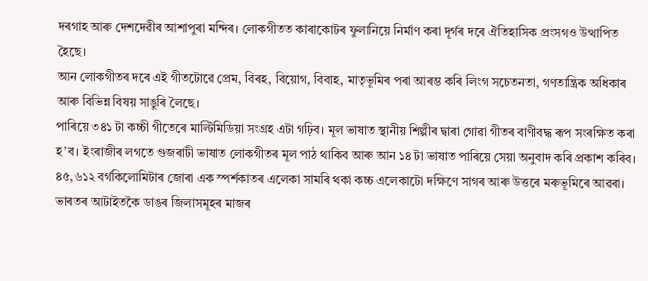দৰগাহ আৰু দেশদেৱীৰ আশাপুৰা মন্দিৰ। লোকগীতত কাৰাকোটৰ ফুলানিয়ে নিৰ্মাণ কৰা দূৰ্গৰ দৰে ঐতিহাসিক প্ৰংসগও উত্থাপিত হৈছে।
আন লোকগীতৰ দৰে এই গীতটোৱে প্ৰেম, বিৰহ, বিয়োগ, বিবাহ, মাতৃভূমিৰ পৰা আৰম্ভ কৰি লিংগ সচেতনতা, গণতান্ত্ৰিক অধিকাৰ আৰু বিভিন্ন বিষয় সাঙুৰি লৈছে।
পাৰিয়ে ৩৪১ টা কচ্চী গীতেৰে মাল্টিমিডিয়া সংগ্ৰহ এটা গঢ়িব। মূল ভাষাত স্থানীয় শিল্পীৰ দ্বাৰা গোৱা গীতৰ বাণীবদ্ধ ৰূপ সংৰক্ষিত কৰা হ’ব। ইংৰাজীৰ লগতে গুজৰাটী ভাষাত লোকগীতৰ মূল পাঠ থাকিব আৰু আন ১৪ টা ভাষাত পাৰিয়ে সেয়া অনুবাদ কৰি প্ৰকাশ কৰিব।
৪৫,৬১২ বৰ্গকিলোমিটাৰ জোৰা এক স্পৰ্শকাতৰ এলেকা সামৰি থকা কচ্চ এলেকাটো দক্ষিণে সাগৰ আৰু উত্তৰে মৰুভূমিৰে আৱৰা। ভাৰতৰ আটাইতকৈ ডাঙৰ জিলাসমূহৰ মাজৰ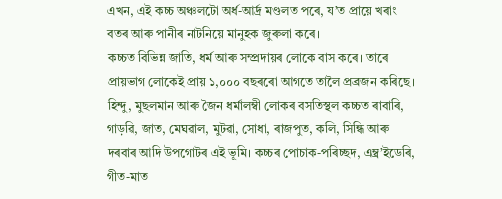এখন, এই কচ্চ অঞ্চলটো অৰ্ধ-আৰ্দ্ৰ মণ্ডলত পৰে, য’ত প্ৰায়ে খৰাং বতৰ আৰু পানীৰ নাটনিয়ে মানুহক জুৰুলা কৰে।
কচ্চত বিভিন্ন জাতি, ধৰ্ম আৰু সম্প্ৰদায়ৰ লোকে বাস কৰে। তাৰে প্ৰায়ভাগ লোকেই প্ৰায় ১,০০০ বছৰৰো আগতে তালৈ প্ৰব্ৰজন কৰিছে। হিন্দু, মুছলমান আৰু জৈন ধৰ্মালম্বী লোকৰ বসতিস্থল কচ্চত ৰাবাৰি, গাড়ৱি, জাত, মেঘৱাল, মুটৱা, সোধা, ৰাজপুত, কলি, সিন্ধি আৰু দৰবাৰ আদি উপগোটৰ এই ভূমি। কচ্চৰ পোচাক-পৰিচ্ছদ, এম্ব্ৰ’ইডেৰি, গীত-মাত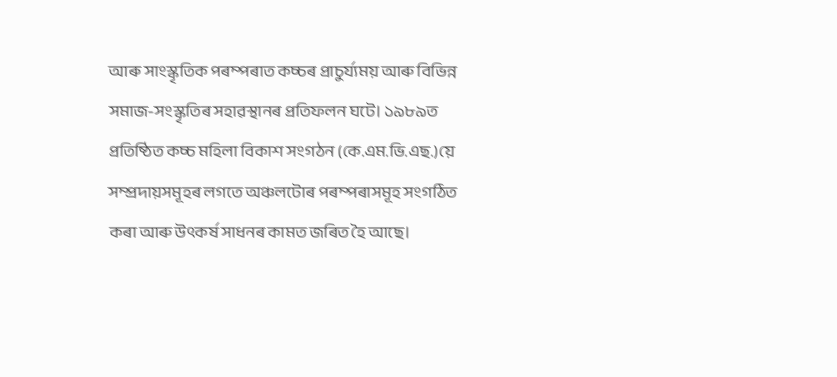আৰু সাংস্কৃতিক পৰম্পৰাত কচ্চৰ প্ৰাচুৰ্য্যময় আৰু বিভিন্ন সমাজ-সংস্কৃতিৰ সহাৱস্থানৰ প্ৰতিফলন ঘটে। ১৯৮৯ত প্ৰতিষ্ঠিত কচ্চ মহিলা বিকাশ সংগঠন (কে.এম.ভি.এছ.)য়ে সম্প্ৰদায়সমূহৰ লগতে অঞ্চলটোৰ পৰম্পৰাসমূহ সংগঠিত কৰা আৰু উৎকৰ্ষ সাধনৰ কামত জৰিত হৈ আছে।